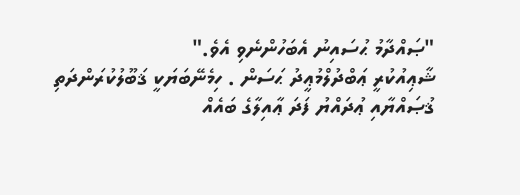"ޞައްދާމު ޙުސައިނު އެބަހުންނެވި އެވެ."
ޝާޢިއުކުރީ ޢަބްދުލްމުޢީދު ޙަސަން . ހިމެނޭބަޔަކީ ޤަބޫލުކުރަންދަތި
ޤުޞައްޔާއި ޢުދައްޔު ފަދަ ޢާއިލާގެ ބައެއް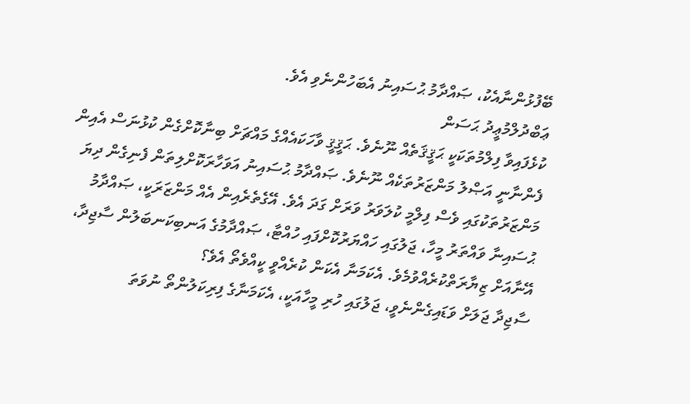ބޭފުޅުންނާއެކު، ޞައްދާމު ޙުސައިނު އެބަހުންނެވި އެވެ.
ޢަބްދުލްމުޢީދު ޙަސަން
ކުޅެފައިވާ ފިލްމުތަކަކީ ޙަޤީޤަތެއް ނޫނެވެ. ޙަޤީޤީ ވާހަކައެއްގެ މައްޗަށް ބިނާކޮށްގެން ކުޅުނަސް އެއިން ފެންނާނީ އަޞްލު މަންޒަރުތަކެއް ނޫނެވެ. ޞައްދާމު ޙުސައިނު އަވަހާރަކޮށްލިތަން ފެނިގެން ދިޔަ މަންޒަރުތަކުގައި ވެސް ފިލްމީ ކުލަވަރު ވަރަށް ގަދަ އެވެ. އޭގެތެރެއިން އެއް މަންޒަރަކީ، ޞައްދާމު ޙުސައިނާ ވައްތަރު މީހާ، ޖަލުގައި ހައްޔަރުކޮށްފައި ހުއްޓާ، ޞައްދާމުގެ އަނބިކަނބަލުން ސާޖިދާ، އޭނާއަށް ޒިޔާރަތްކުރެއްވުމެވެ. އެކަމަނާ އެކަން ކުރެއްވީ ކީއްވެތޯ އެވެ؟
ސާޖިދާ ޖަލަށް ވަޑައިގެންނެވީ، ޖަލުގައި ހުރި މީހާއަކީ، އެކަމަނާގެ ފިރިކަލުންތޯ ނުވަތަ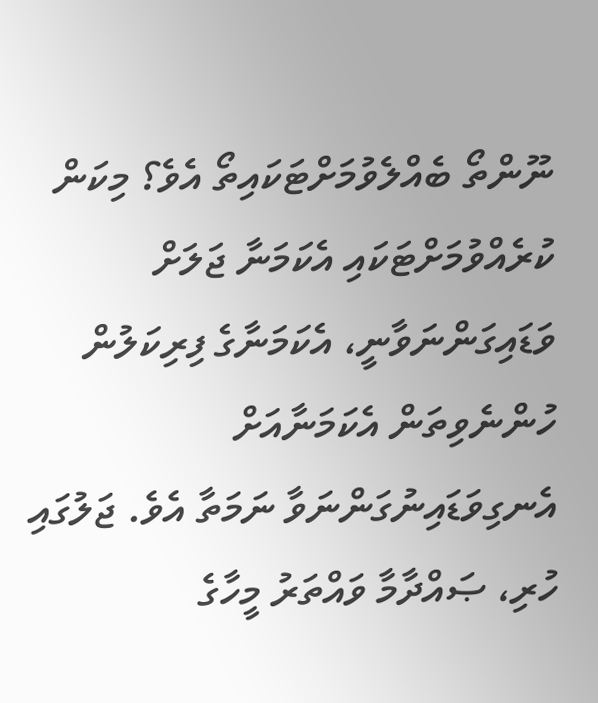ނޫންތޯ ބެއްލެވުމަށްޓަކައިތޯ އެވެ؟ މިކަން ކުރެއްވުމަށްޓަކައި އެކަމަނާ ޖަލަށް ވަޑައިގަންނަވާނީ، އެކަމަނާގެ ފިރިކަލުން ހުންނެވިތަން އެކަމަނާއަށް އެނގިވަޑައިނުގަންނަވާ ނަމަތާ އެވެ. ޖަލުގައި ހުރި، ޞައްދާމާ ވައްތަރު މީހާގެ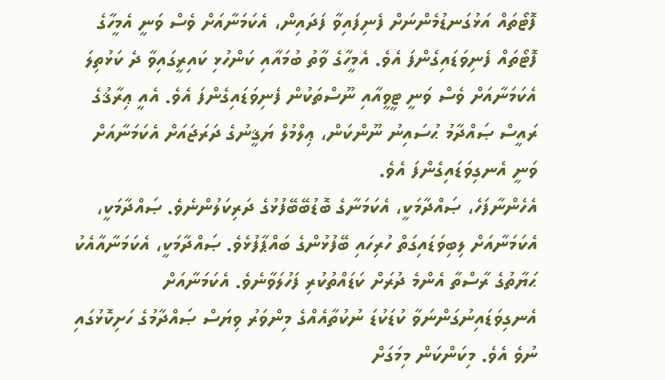ފޮޓޯތައް އަޅުގަނޑުމެންނަށް ފެނިފައިވާ ފަދައިން، އެކަމަނާއަށް ވެސް ވަނީ އެމީހާގެ ފޮޓޯތައް ފެނިވަޑައިގެންފަ އެވެ. އެމީހާގެ ވާތު ބުމައާއި ކަންހުޅި ކައިރީގައިވާ ދެ ކަޅުތިލަ އެކަމަނާއަށް ވެސް ވަނީ ޓީވީއާއި ނޫސްތަކުން ފެނިވަޑައިގެންފަ އެވެ. އެއީ ޢިރާޤުގެ ރައީސް ޞައްދާމު ޙުސައިނު ނޫންކަން، ޢިލްމުލް ޔަޤީނުގެ ދަރަޖައަށް އެކަމަނާއަށް ވަނީ އެނގިވަޑައިގެންފަ އެވެ.
އެހެންނާފަހެ، ޞައްދާމަކީ، އެކަމަނާގެ ބޮޑުބޭބޭފުޅުގެ ދަރިކަލުންނެވެ. ޞައްދާމަކީ، އެކަމަނާއަށް ލިބިވަޑައިގަތް ހުރިހައި ބޭފުޅުންގެ ބައްޕާފުޅެވެ. ޞައްދާމަކީ، އެކަމަނާއާއެކު ޙަޔާތުގެ ރާސްތާ އެންމެ ދުރަށް ކަޑައްތުކުރި ފަހުލަވާނެވެ. އެކަމަނާއަށް އެނގިވަޑައިނުގަންނަވާ ކުޑަކުޑަ ނުކުތާއެއްގެ މިންވަރު ވިޔަސް ޞައްދާމުގެ ހަށިކޮޅުގައި ނުވެ އެވެ. މިކަންކަން މިމަގަށް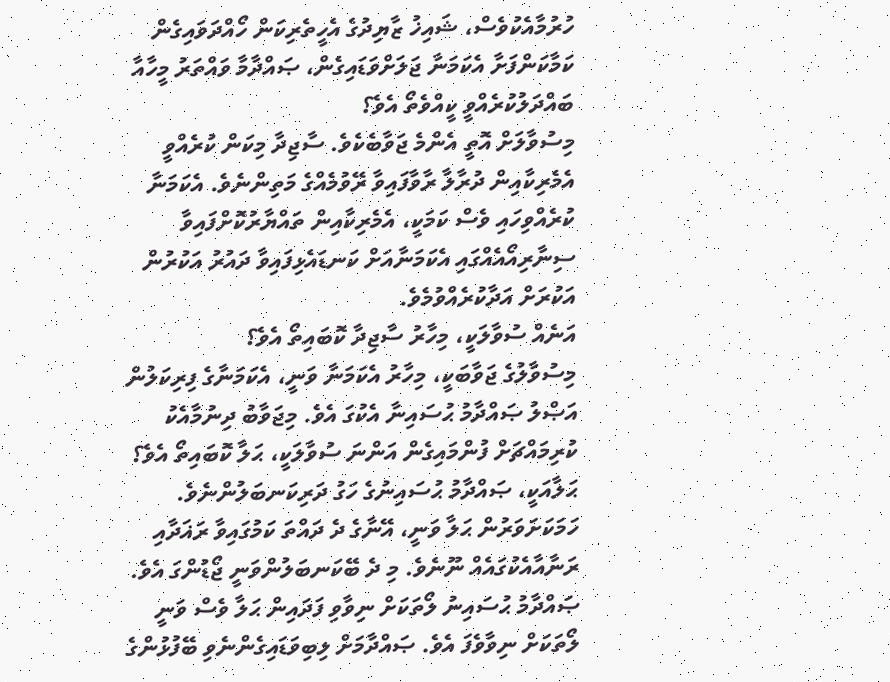ހުރުމާއެކުވެސް، ޝައިޚު ޒާޔިދުގެ އެހީތެރިކަން ހޯއްދަވައިގެން ކަމާކަންފަށާ އެކަމަނާ ޖަލަށްވަޑައިގެން، ޞައްދާމާ ވައްތަރު މީހާއާ ބައްދަލުކުރެއްވީ ކީއްވެތޯ އެވެ؟
މިސުވާލަށް އޮތީ އެންމެ ޖަވާބެކެވެ. ސާޖިދާ މިކަން ކުރެއްވީ އެމެރިކާއިން ދުރާލާ ރާވާފައިވާ ރޭވުމެއްގެ މަތިންނެވެ. އެކަމަނާ ކުރެއްވިހައި ވެސް ކަމަކީ، އެމެރިކާއިން ތައްޔާރުކޮށްފައިވާ ސިނާރިއޯއެއްގައި އެކަމަނާއަށް ކަނޑައެޅިފައިވާ ދައުރު އަކުރުން އަކުރަށް އަދާކުރެއްވުމެވެ.
އަނެއް ސުވާލަކީ، މިހާރު ސާޖިދާ ކޮބައިތޯ އެވެ؟
މިސުވާލުގެ ޖަވާބަކީ، މިހާރު އެކަމަނާ ވަނީ، އެކަމަނާގެ ފިރިކަލުން އަޞްލު ޞައްދާމު ޙުސައިނާ އެކުގަ އެވެ. މިޖަވާބު ދިނުމާއެކު ކުރިމައްޗަށް ފުންމައިގެން އަންނަ ސުވާލަކީ، ޙަލާ ކޮބައިތޯ އެވެ؟ ޙަލާއަކީ، ޞައްދާމު ޙުސައިނުގެ ހަގު ދަރިކަނބަލުންނެވެ. ހަމަކަށަވަރުން ޙަލާ ވަނީ، އޭނާގެ ދެ ދައްތަ ކަމުގައިވާ ރަޣަދާއި ރަނާއާއެކުގައެއް ނޫނެވެ. މި ދެ ބޭކަނބަލުންވަނީ ޖޯޑުންގަ އެވެ.
ޞައްދާމު ޙުސައިނު ލޯތަކަށް ނިވާވި ފަދައިން ޙަލާ ވެސް ވަނީ ލޯތަކަށް ނިވާވެފަ އެވެ. ޞައްދާމަށް ލިބިވަޑައިގެންނެވި ބޭފުޅުންގެ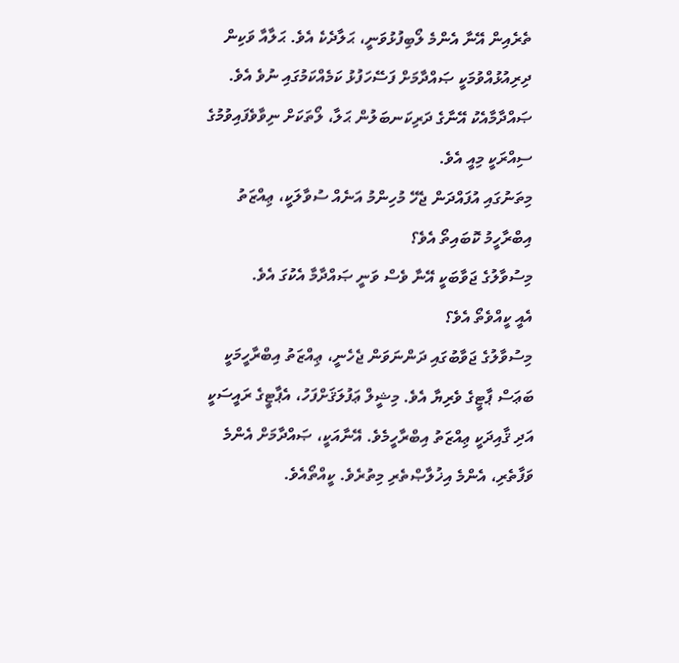ތެރެއިން އޭނާ އެންމެ ލޯބިފުޅުވަނީ، ޙަލާދެކެ އެވެ. ޙަލާއާ ވަކިން ދިރިއުޅުއްވުމަކީ ޞައްދާމަށް ފަސޭހަފުޅު ކަމެއްކަމުގައި ނުވެ އެވެ. ޞައްދާމާއެކު އޭނާގެ ދަރިކަނބަލުން ޙަލާ، ލޯތަކަށް ނިވާވެފައިވުމުގެ ސިއްރަކީ މިއީ އެވެ.
މިތަނުގައި އުފައްދަން ޖެހޭ މުހިންމު އަނެއް ސުވާލަކީ، ޢިއްޒަތު އިބްރާހީމު ކޮބައިތޯ އެވެ؟
މިސުވާލުގެ ޖަވާބަކީ އޭނާ ވެސް ވަނީ ޞައްދާމާ އެކުގަ އެވެ.
އެއީ ކީއްވެތޯ އެވެ؟
މިސުވާލުގެ ޖަވާބުގައި ދަންނަވަން ޖެހެނީ، ޢިއްޒަތު އިބްރާހީމަކީ ބަޢަސް ޕާޓީގެ ވެރިޔާ އެވެ. މިޝީލް ޢަފުލަޤަށްފަހު، އެޕާޓީގެ ރައީސަކީ އަދި ޤާއިދަކީ ޢިއްޒަތު އިބްރާހީމެވެ. އޭނާއަކީ، ޞައްދާމަށް އެންމެ ވަފާތެރި، އެންމެ އިޚުލާޞްތެރި މިތުރެވެ. ކީއްތޯއެވެ.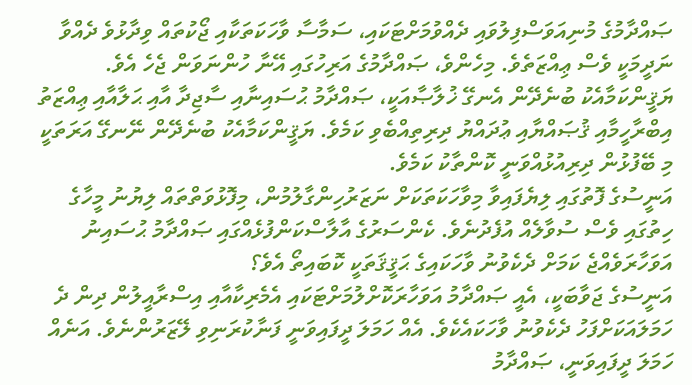ޞައްދާމުގެ މުނިއަވަސްފިލުވައި ދެއްވުމަށްޓަކައި، ސަމާސާ ވާހަކަތަކާއި ޖޯކުތައް ވިދާޅުވެ ދެއްވާ ނަދީމަކީ ވެސް ޢިއްޒަތެވެ. މިހެންވެ، ޞައްދާމުގެ އަރިހުގައި އޭނާ ހުންނަވަން ޖެހެ އެވެ.
ޔަޤީންކަމާއެކު ބުނެދޭން އެނގޭ ޚުލާޞާއަކީ، ޞައްދާމު ޙުސައިނާއި ސާޖިދާ އާއި ޙަލާއާއި ޢިއްޒަތު އިބްރާހީމާއި ޤުޞައްޔާއި ޢުދައްޔު ދިރިތިއްބެވި ކަމެވެ. ޔަޤީންކަމާއެކު ބުނެދޭން ނޭނގޭ އަރަތަކީ މި ބޭފުޅުން ދިރިއުޅުއްވަނީ ކޮންތާކު ކަމެވެ.
އަނީސުގެ ފޮތުގައި ލިޔެފައިވާ މިވާހަކަތަކަށް ނަޒަރުހިންގާލުމުން، މިފޮޅުވަތްތައް ލިޔުނު މީހާގެ ހިތުގައި ވެސް ސުވާލެއް އުފެދުނެވެ. ކެންސަރުގެ އާލާސްކަންފުޅެއްގައި ޞައްދާމު ޙުސައިނު އަވަހާރަވެއްޖެ ކަމަށް ދެކެވުނު ވާހަކައިގެ ޙަޤީޤަތަކީ ކޮބައިތޯ އެވެ؟
އަނީސުގެ ޖަވާބަކީ، އެއީ ޞައްދާމު އަވަހާރަކޮށްލުމަށްޓަކައި އެމެރިކާއާއި އިސްރާއީލުން ދިން ދެ ހަމަލައަކަށްފަހު ދެކެވުނު ވާހަކައެކެވެ. އެއް ހަމަލަ ދީފައިވަނީ ފަނާކުރަނިވި ލޭޒަރުންނެވެ. އަނެއް ހަމަލަ ދީފައިވަނީ، ޞައްދާމު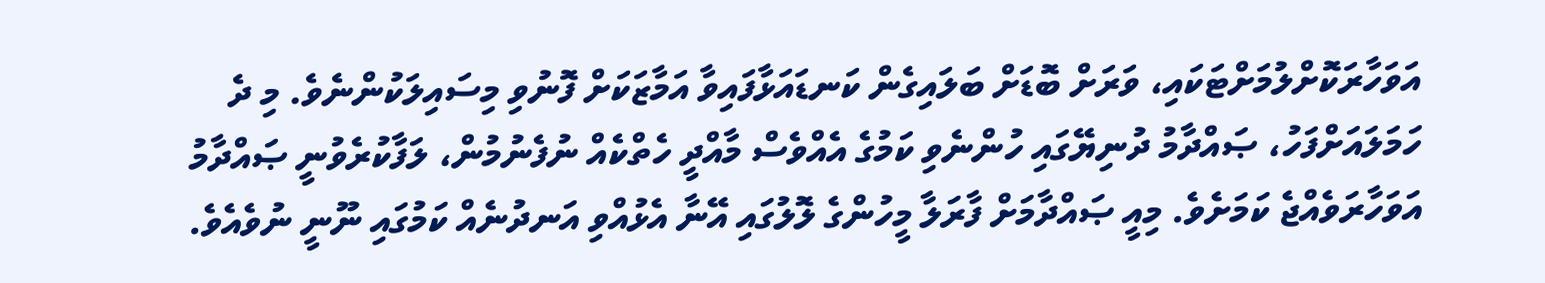އަވަހާރަކޮށްލުމަށްޓަކައި، ވަރަށް ބޮޑަށް ބަލައިގެން ކަނޑައަޅާފައިވާ އަމާޒަކަށް ފޮނުވި މިސައިލަކުންނެވެ. މި ދެ ހަމަލައަށްފަހު، ޞައްދާމު ދުނިޔޭގައި ހުންނެވި ކަމުގެ އެއްވެސް މާއްދީ ހެތްކެއް ނުފެނުމުން، ލަފާކުރެވުނީ ޞައްދާމު އަވަހާރަވެއްޖެ ކަމަށެވެ. މިއީ ޞައްދާމަށް ފާރަލާ މީހުންގެ ލޮލުގައި އޭނާ އެޅުއްވި އަނދުނެއް ކަމުގައި ނޫނީ ނުވެއެވެ.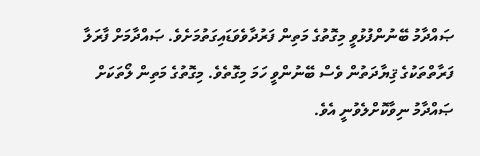ޞައްދާމު ބޭނުންފުޅުވީ މިގޮތުގެ މަތިން ފަރުދާވެވަޑައިގަތުމަށެވެ. ޞައްދާމަށް ފާރަލާ ފަރާތްތަކުގެ ޤިޔާދަތުން ވެސް ބޭނުންވީ ހަމަ މިގޮތެވެ. މިގޮތުގެ މަތިން ލޯތަކަށް ޞައްދާމު ނިވާކޮށްލެވުނީ އެވެ.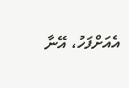އެއަށްފަހު، އޭނާ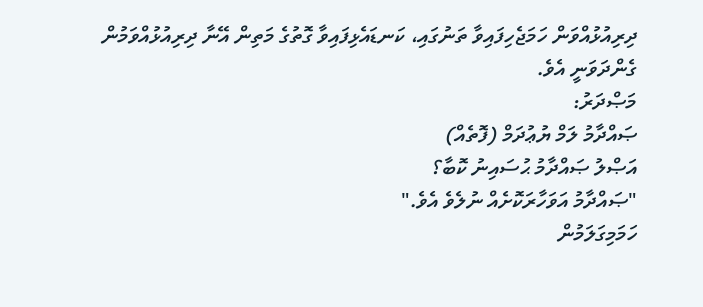ދިރިއުޅުއްވަން ހަމަޖެހިފައިވާ ތަނުގައި، ކަނޑައެޅިފައިވާ ގޮތުގެ މަތިން އޭނާ ދިރިއުޅުއްވަމުން ގެންދަވަނީ އެވެ.
މަޞްދަރު:
ޞައްދާމު ލަމް ޔުޢުދަމް (ފޮތެއް)
އަޞްލު ޞައްދާމު ޙުސައިނު ކޮބާ؟
"ޞައްދާމު އަވަހާރަކޮށެއް ނުލެވެ އެވެ."
ހަމަމިގަލަމުން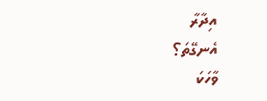އިދާރާ
އެނގޭތަ؟
ވާހަކަ